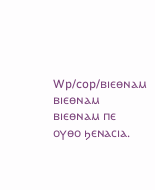Wp/cop/ⲃⲓⲉⲑⲛⲁⲙ
ⲃⲓⲉⲑⲛⲁⲙ
ⲃⲓⲉⲑⲛⲁⲙ ⲡⲉ ⲟⲩⲑⲟ ϧⲉⲛⲁⲥⲓⲁ.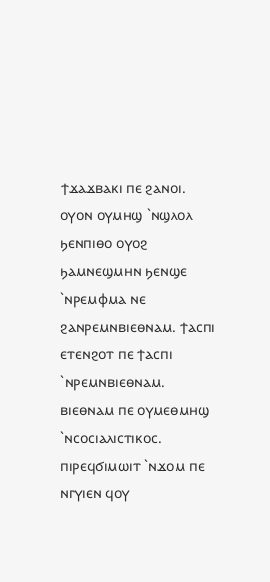ϯϫⲁϫⲃⲁⲕⲓ ⲡⲉ ϩⲁⲛⲟⲓ.
ⲟⲩⲟⲛ ⲟⲩⲙⲏϣ `ⲛϣⲗⲟⲗ ϧⲉⲛⲡⲓⲑⲟ ⲟⲩⲟϩ ϧⲁⲙⲛⲉϣⲙⲏⲛ ϧⲉⲛϣⲉ `ⲛⲣⲉⲙⲫⲙⲁ ⲛⲉ ϩⲁⲛⲣⲉⲙⲛⲃⲓⲉⲑⲛⲁⲙ. ϯⲁⲥⲡⲓ ⲉⲧⲉⲛϩⲟⲧ ⲡⲉ ϯⲁⲥⲡⲓ `ⲛⲣⲉⲙⲛⲃⲓⲉⲑⲛⲁⲙ.
ⲃⲓⲉⲑⲛⲁⲙ ⲡⲉ ⲟⲩⲙⲉⲑⲙⲏϣ `ⲛⲥⲟⲥⲓⲁⲗⲓⲥⲧⲓⲕⲟⲥ. ⲡⲓⲣⲉϥϭⲓⲙⲱⲓⲧ `ⲛϫⲟⲙ ⲡⲉ ⲛⲅⲩⲓⲉⲛ ϥⲟⲩ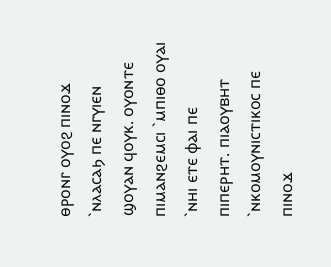ⲑⲣⲟⲛⲅ ⲟⲩⲟϩ ⲡⲓⲛⲟϫ `ⲛⲗⲁⲥⲁϧ ⲡⲉ ⲛⲅⲩⲓⲉⲛ ϣⲟⲩⲁⲛ ϥⲟⲩⲕ. ⲟⲩⲟⲛⲧⲉ ⲡⲓⲙⲁⲛϩⲉⲙⲥⲓ `ⲙⲡⲓⲑⲟ ⲟⲩⲁⲓ `ⲛⲏⲓ ⲉⲧⲉ ⲫⲁⲓ ⲡⲉ ⲡⲓⲡⲉⲣⲏⲧ. ⲡⲓⲁⲟⲩⲃⲏⲧ `ⲛⲕⲟⲙⲟⲩⲛⲓⲥⲧⲓⲕⲟⲥ ⲡⲉ ⲡⲓⲛⲟϫ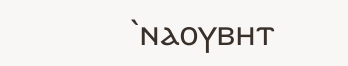`ⲛⲁⲟⲩⲃⲏⲧ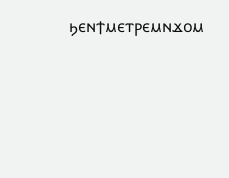ϧⲉⲛϯⲙⲉⲧⲣⲉⲙⲛϫⲟⲙ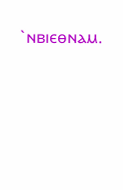`ⲛⲃⲓⲉⲑⲛⲁⲙ.